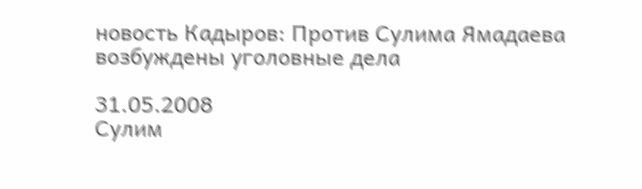новость Кадыров: Против Сулима Ямадаева возбуждены уголовные дела

31.05.2008
Сулим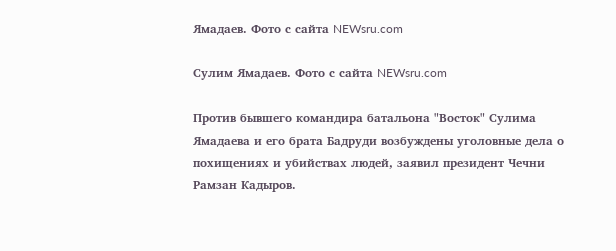Ямадаев. Фото с сайта NEWsru.com

Сулим Ямадаев. Фото с сайта NEWsru.com

Против бывшего командира батальона "Восток" Сулима Ямадаева и его брата Бадруди возбуждены уголовные дела о похищениях и убийствах людей, заявил президент Чечни Рамзан Кадыров.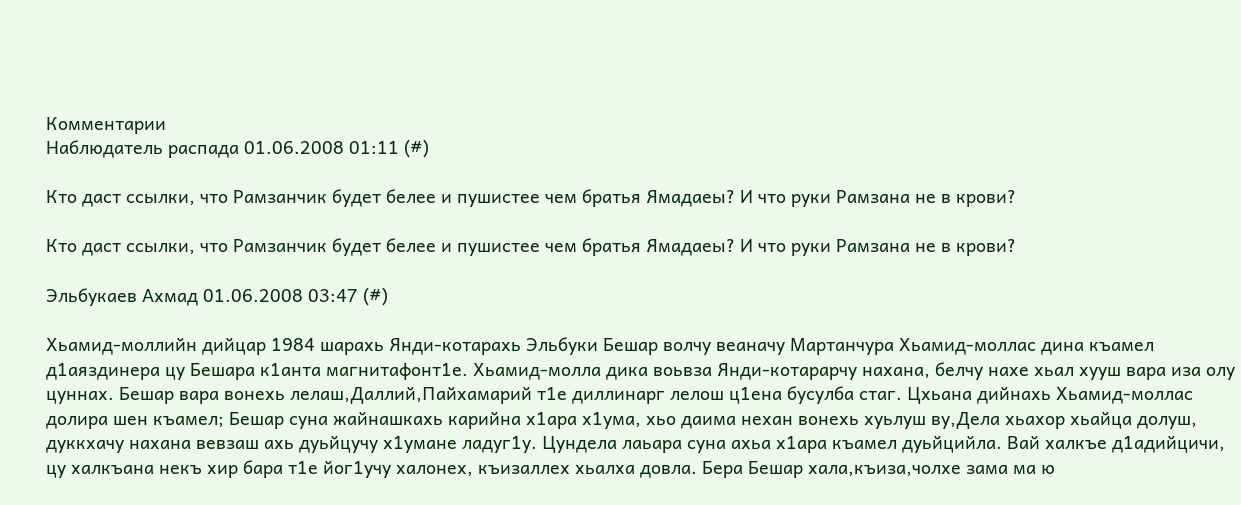Комментарии
Наблюдатель распада 01.06.2008 01:11 (#)

Кто даст ссылки, что Рамзанчик будет белее и пушистее чем братья Ямадаеы? И что руки Рамзана не в крови?

Кто даст ссылки, что Рамзанчик будет белее и пушистее чем братья Ямадаеы? И что руки Рамзана не в крови?

Эльбукаев Ахмад 01.06.2008 03:47 (#)

Хьамид-моллийн дийцар 1984 шарахь Янди-котарахь Эльбуки Бешар волчу веаначу Мартанчура Хьамид-моллас дина къамел д1аяздинера цу Бешара к1анта магнитафонт1е. Хьамид-молла дика воьвза Янди-котарарчу нахана, белчу нахе хьал хууш вара иза олу цуннах. Бешар вара вонехь лелаш,Даллий,Пайхамарий т1е диллинарг лелош ц1ена бусулба стаг. Цхьана дийнахь Хьамид-моллас долира шен къамел; Бешар суна жайнашкахь карийна х1ара х1ума, хьо даима нехан вонехь хуьлуш ву,Дела хьахор хьайца долуш, дуккхачу нахана вевзаш ахь дуьйцучу х1умане ладуг1у. Цундела лаьара суна ахьа х1ара къамел дуьйцийла. Вай халкъе д1адийцичи, цу халкъана некъ хир бара т1е йог1учу халонех, къизаллех хьалха довла. Бера Бешар хала,къиза,чолхе зама ма ю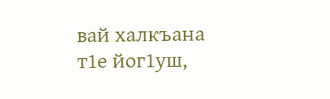вай халкъана т1е йог1уш,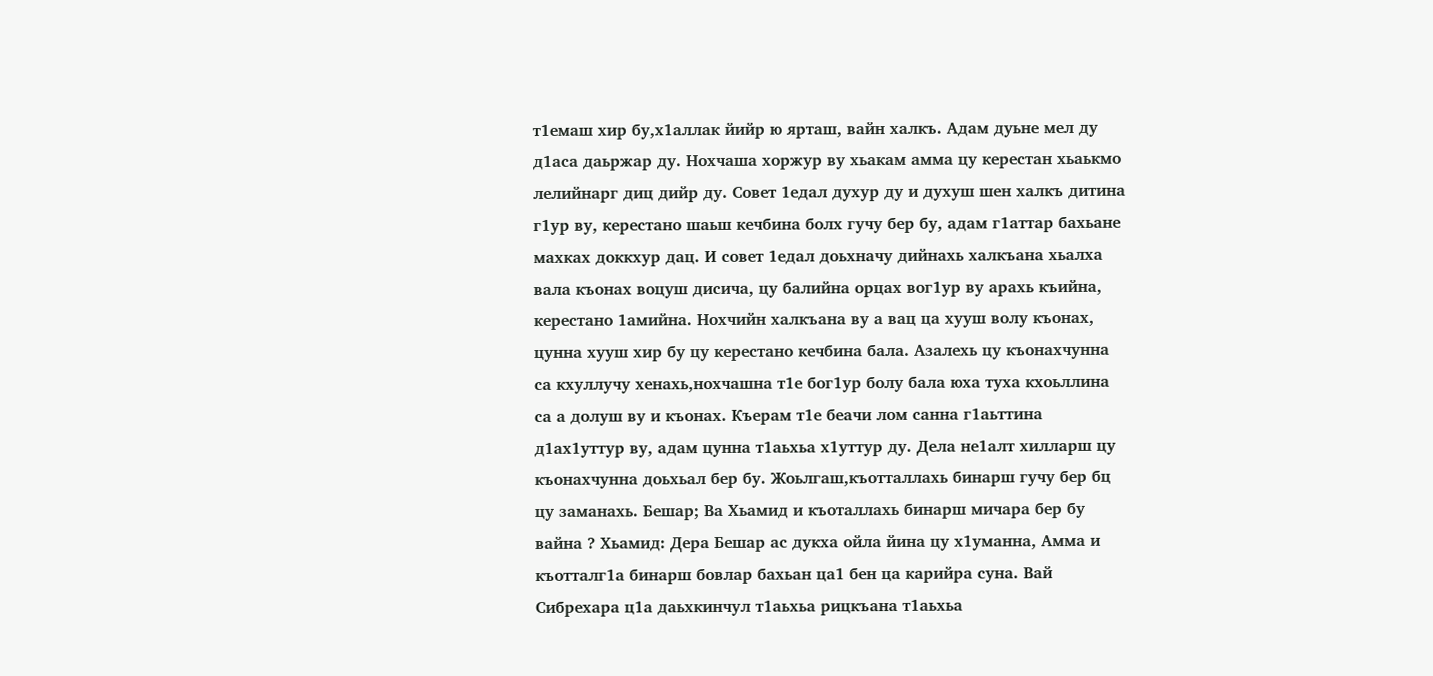т1емаш хир бу,х1аллак йийр ю ярташ, вайн халкъ. Адам дуьне мел ду д1аса даьржар ду. Нохчаша хоржур ву хьакам амма цу керестан хьаькмо лелийнарг диц дийр ду. Совет 1едал духур ду и духуш шен халкъ дитина г1ур ву, керестано шаьш кечбина болх гучу бер бу, адам г1аттар бахьане махках доккхур дац. И совет 1едал доьхначу дийнахь халкъана хьалха вала къонах воцуш дисича, цу балийна орцах вог1ур ву арахь къийна, керестано 1амийна. Нохчийн халкъана ву а вац ца хууш волу къонах, цунна хууш хир бу цу керестано кечбина бала. Азалехь цу къонахчунна са кхуллучу хенахь,нохчашна т1е бог1ур болу бала юха туха кхоьллина са а долуш ву и къонах. Къерам т1е беачи лом санна г1аьттина д1ах1уттур ву, адам цунна т1аьхьа х1уттур ду. Дела не1алт хилларш цу къонахчунна доьхьал бер бу. Жоьлгаш,къотталлахь бинарш гучу бер бц цу заманахь. Бешар; Ва Хьамид и къоталлахь бинарш мичара бер бу вайна ? Хьамид: Дера Бешар ас дукха ойла йина цу х1уманна, Амма и къотталг1а бинарш бовлар бахьан ца1 бен ца карийра суна. Вай Сибрехара ц1а даьхкинчул т1аьхьа рицкъана т1аьхьа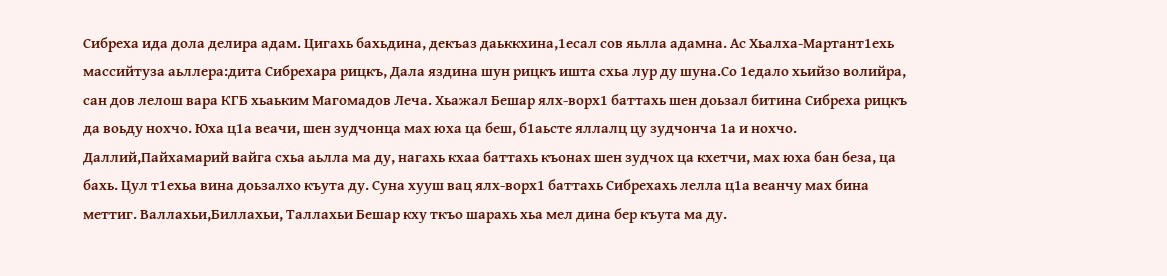Сибреха ида дола делира адам. Цигахь бахьдина, декъаз даьккхина,1есал сов яьлла адамна. Ас Хьалха-Мартант1ехь массийтуза аьллера:дита Сибрехара рицкъ, Дала яздина шун рицкъ ишта схьа лур ду шуна.Со 1едало хьийзо волийра, сан дов лелош вара КГБ хьаьким Магомадов Леча. Хьажал Бешар ялх-ворх1 баттахь шен доьзал битина Сибреха рицкъ да воьду нохчо. Юха ц1а веачи, шен зудчонца мах юха ца беш, б1аьсте яллалц цу зудчонча 1а и нохчо. Даллий,Пайхамарий вайга схьа аьлла ма ду, нагахь кхаа баттахь къонах шен зудчох ца кхетчи, мах юха бан беза, ца бахь. Цул т1ехьа вина доьзалхо къута ду. Суна хууш вац ялх-ворх1 баттахь Сибрехахь лелла ц1а веанчу мах бина меттиг. Валлахьи,Биллахьи, Таллахьи Бешар кху ткъо шарахь хьа мел дина бер къута ма ду.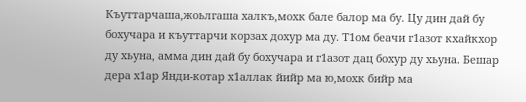Къуттарчаша,жоьлгаша халкъ,мохк бале балор ма бу. Цу дин дай бу бохучара и къуттарчи корзах дохур ма ду. Т1ом беачи г1азот кхайкхор ду хьуна, амма дин дай бу бохучара и г1азот дац бохур ду хьуна. Бешар дера х1ар Янди-котар х1аллак йийр ма ю,мохк бийр ма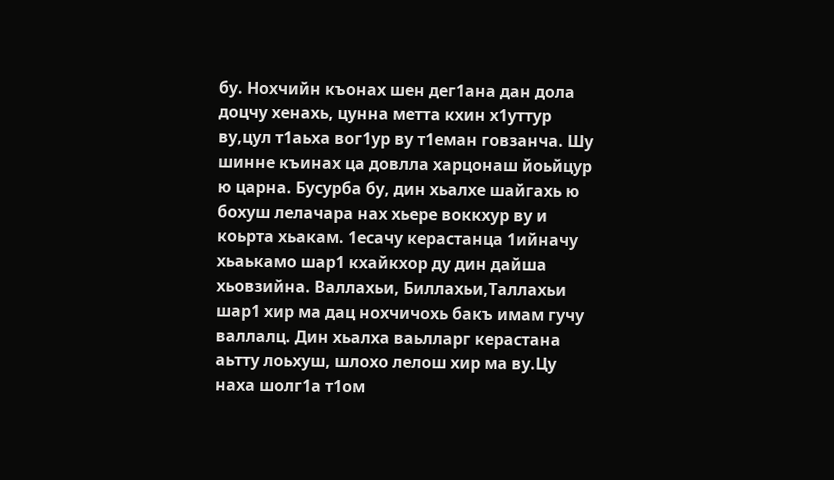бу. Нохчийн къонах шен дег1ана дан дола доцчу хенахь, цунна метта кхин х1уттур ву,цул т1аьха вог1ур ву т1еман говзанча. Шу шинне къинах ца довлла харцонаш йоьйцур ю царна. Бусурба бу, дин хьалхе шайгахь ю бохуш лелачара нах хьере воккхур ву и коьрта хьакам. 1есачу керастанца 1ийначу хьаькамо шар1 кхайкхор ду дин дайша хьовзийна. Валлахьи, Биллахьи,Таллахьи шар1 хир ма дац нохчичохь бакъ имам гучу валлалц. Дин хьалха ваьлларг керастана аьтту лоьхуш, шлохо лелош хир ма ву.Цу наха шолг1а т1ом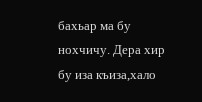бахьар ма бу нохчичу. Дера хир бу иза къиза,хало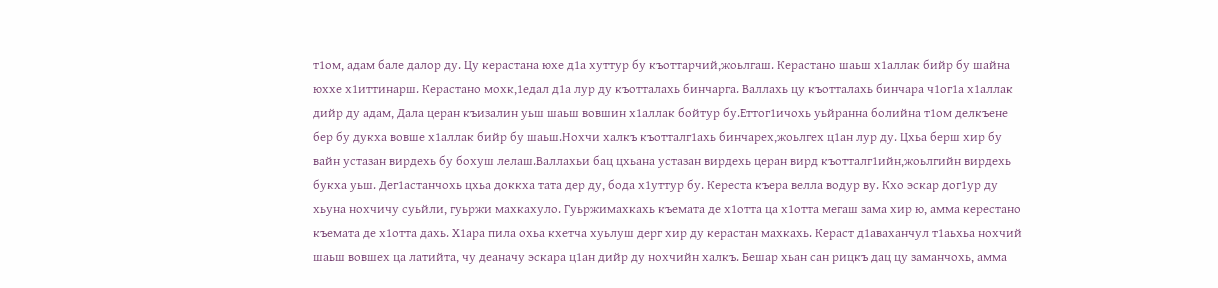т1ом, адам бале далор ду. Цу керастана юхе д1а хуттур бу къоттарчий,жоьлгаш. Керастано шаьш х1аллак бийр бу шайна юххе х1иттинарш. Керастано мохк,1едал д1а лур ду къотталахь бинчарга. Валлахь цу къотталахь бинчара ч1ог1а х1аллак дийр ду адам, Дала церан къизалин уьш шаьш вовшин х1аллак бойтур бу.Еттог1ичохь уьйранна болийна т1ом делкъене бер бу дукха вовше х1аллак бийр бу шаьш.Нохчи халкъ къотталг1ахь бинчарех,жоьлгех ц1ан лур ду. Цхьа берш хир бу вайн устазан вирдехь бу бохуш лелаш.Валлахьи бац цхьана устазан вирдехь церан вирд къотталг1ийн,жоьлгийн вирдехь букха уьш. Дег1астанчохь цхьа доккха тата дер ду, бода х1уттур бу. Кереста къера велла водур ву. Кхо эскар дог1ур ду хьуна нохчичу суьйли, гуьржи махкахуло. Гуьржимахкахь къемата де х1отта ца х1отта мегаш зама хир ю, амма керестано къемата де х1отта дахь. Х1ара пила охьа кхетча хуьлуш дерг хир ду керастан махкахь. Кераст д1аваханчул т1аьхьа нохчий шаьш вовшех ца латийта, чу деаначу эскара ц1ан дийр ду нохчийн халкъ. Бешар хьан сан рицкъ дац цу заманчохь, амма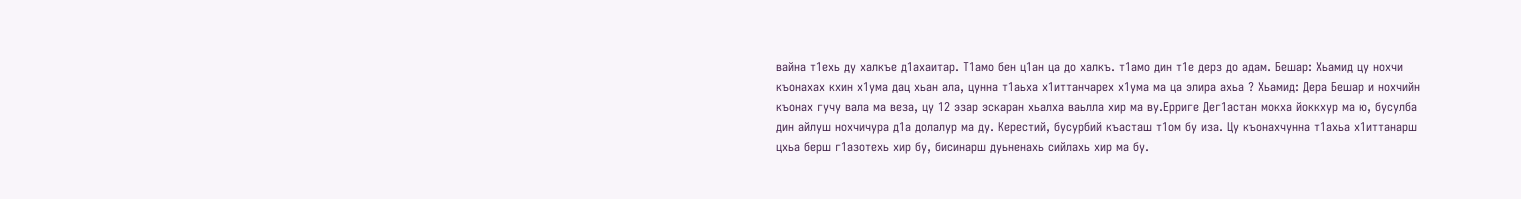вайна т1ехь ду халкъе д1ахаитар. Т1амо бен ц1ан ца до халкъ. т1амо дин т1е дерз до адам. Бешар: Хьамид цу нохчи къонахах кхин х1ума дац хьан ала, цунна т1аьха х1иттанчарех х1ума ма ца элира ахьа ? Хьамид: Дера Бешар и нохчийн къонах гучу вала ма веза, цу 12 эзар эскаран хьалха ваьлла хир ма ву.Ерриге Дег1астан мокха йоккхур ма ю, бусулба дин айлуш нохчичура д1а долалур ма ду. Керестий, бусурбий къасташ т1ом бу иза. Цу къонахчунна т1ахьа х1иттанарш цхьа берш г1азотехь хир бу, бисинарш дуьненахь сийлахь хир ма бу.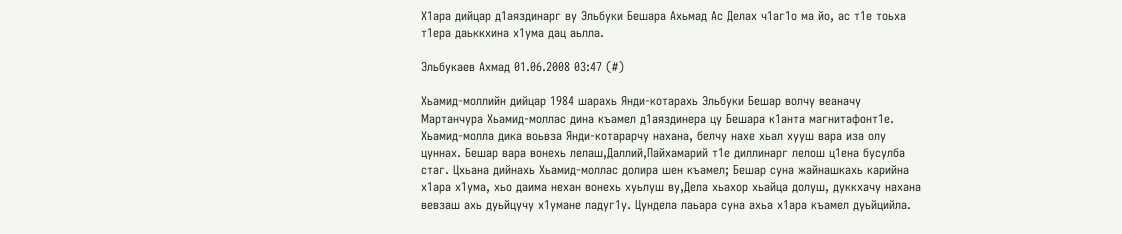Х1ара дийцар д1аяздинарг ву Эльбуки Бешара Ахьмад Ас Делах ч1аг1о ма йо, ас т1е тоьха т1ера даьккхина х1ума дац аьлла.

Эльбукаев Ахмад 01.06.2008 03:47 (#)

Хьамид-моллийн дийцар 1984 шарахь Янди-котарахь Эльбуки Бешар волчу веаначу Мартанчура Хьамид-моллас дина къамел д1аяздинера цу Бешара к1анта магнитафонт1е. Хьамид-молла дика воьвза Янди-котарарчу нахана, белчу нахе хьал хууш вара иза олу цуннах. Бешар вара вонехь лелаш,Даллий,Пайхамарий т1е диллинарг лелош ц1ена бусулба стаг. Цхьана дийнахь Хьамид-моллас долира шен къамел; Бешар суна жайнашкахь карийна х1ара х1ума, хьо даима нехан вонехь хуьлуш ву,Дела хьахор хьайца долуш, дуккхачу нахана вевзаш ахь дуьйцучу х1умане ладуг1у. Цундела лаьара суна ахьа х1ара къамел дуьйцийла.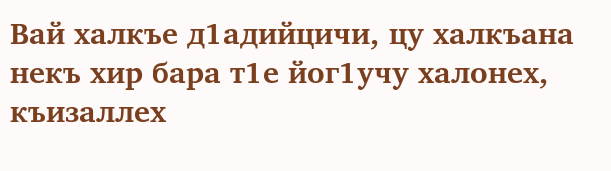Вай халкъе д1адийцичи, цу халкъана некъ хир бара т1е йог1учу халонех, къизаллех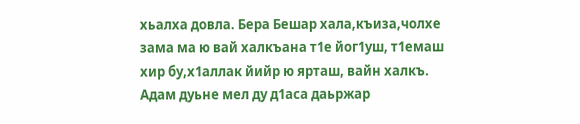хьалха довла. Бера Бешар хала,къиза,чолхе зама ма ю вай халкъана т1е йог1уш, т1емаш хир бу,х1аллак йийр ю ярташ, вайн халкъ. Адам дуьне мел ду д1аса даьржар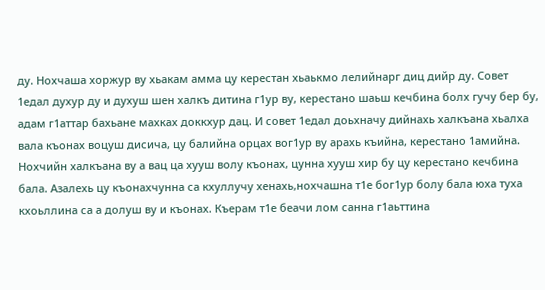ду. Нохчаша хоржур ву хьакам амма цу керестан хьаькмо лелийнарг диц дийр ду. Совет 1едал духур ду и духуш шен халкъ дитина г1ур ву, керестано шаьш кечбина болх гучу бер бу, адам г1аттар бахьане махках доккхур дац. И совет 1едал доьхначу дийнахь халкъана хьалха вала къонах воцуш дисича, цу балийна орцах вог1ур ву арахь къийна, керестано 1амийна. Нохчийн халкъана ву а вац ца хууш волу къонах, цунна хууш хир бу цу керестано кечбина бала. Азалехь цу къонахчунна са кхуллучу хенахь,нохчашна т1е бог1ур болу бала юха туха кхоьллина са а долуш ву и къонах. Къерам т1е беачи лом санна г1аьттина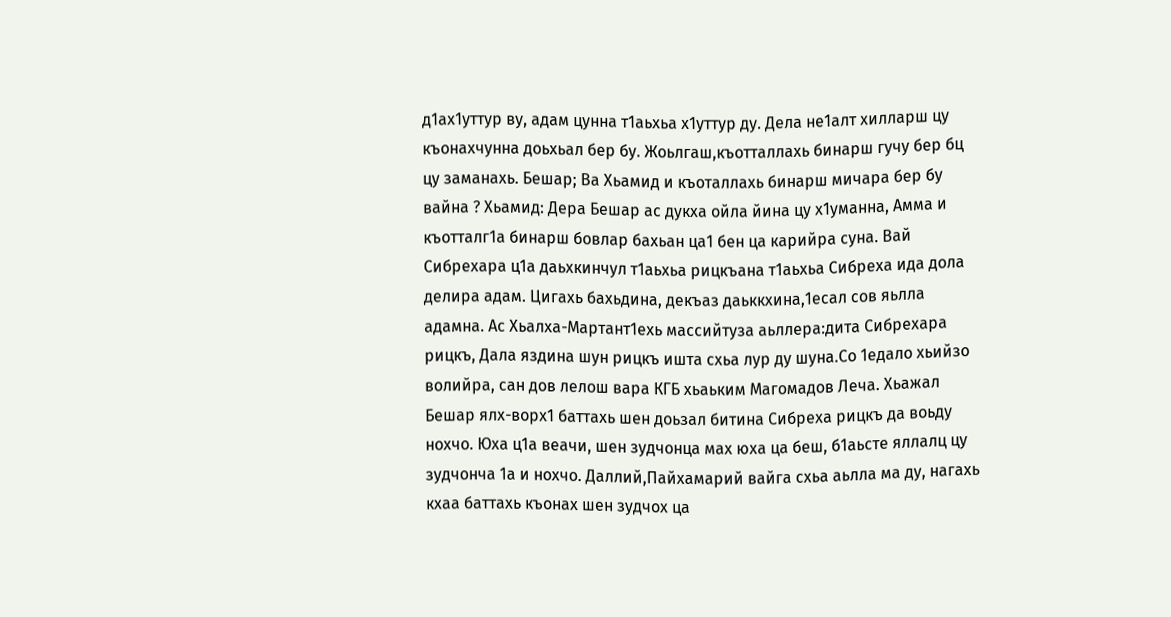д1ах1уттур ву, адам цунна т1аьхьа х1уттур ду. Дела не1алт хилларш цу къонахчунна доьхьал бер бу. Жоьлгаш,къотталлахь бинарш гучу бер бц цу заманахь. Бешар; Ва Хьамид и къоталлахь бинарш мичара бер бу вайна ? Хьамид: Дера Бешар ас дукха ойла йина цу х1уманна, Амма и къотталг1а бинарш бовлар бахьан ца1 бен ца карийра суна. Вай Сибрехара ц1а даьхкинчул т1аьхьа рицкъана т1аьхьа Сибреха ида дола делира адам. Цигахь бахьдина, декъаз даьккхина,1есал сов яьлла адамна. Ас Хьалха-Мартант1ехь массийтуза аьллера:дита Сибрехара рицкъ, Дала яздина шун рицкъ ишта схьа лур ду шуна.Со 1едало хьийзо волийра, сан дов лелош вара КГБ хьаьким Магомадов Леча. Хьажал Бешар ялх-ворх1 баттахь шен доьзал битина Сибреха рицкъ да воьду нохчо. Юха ц1а веачи, шен зудчонца мах юха ца беш, б1аьсте яллалц цу зудчонча 1а и нохчо. Даллий,Пайхамарий вайга схьа аьлла ма ду, нагахь кхаа баттахь къонах шен зудчох ца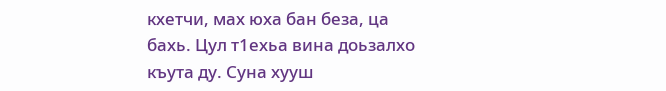кхетчи, мах юха бан беза, ца бахь. Цул т1ехьа вина доьзалхо къута ду. Суна хууш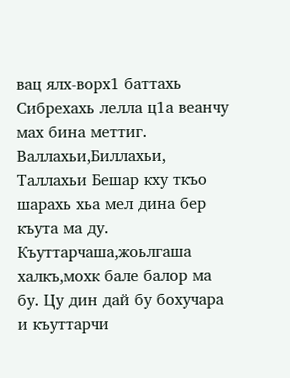вац ялх-ворх1 баттахь Сибрехахь лелла ц1а веанчу мах бина меттиг. Валлахьи,Биллахьи, Таллахьи Бешар кху ткъо шарахь хьа мел дина бер къута ма ду. Къуттарчаша,жоьлгаша халкъ,мохк бале балор ма бу. Цу дин дай бу бохучара и къуттарчи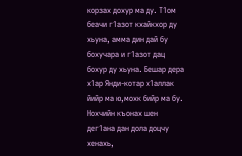корзах дохур ма ду. Т1ом беачи г1азот кхайкхор ду хьуна, амма дин дай бу бохучара и г1азот дац бохур ду хьуна. Бешар дера х1ар Янди-котар х1аллак йийр ма ю,мохк бийр ма бу. Нохчийн къонах шен дег1ана дан дола доцчу хенахь,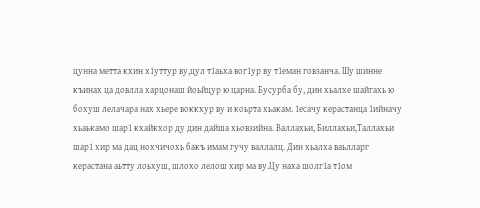цунна метта кхин х1уттур ву,цул т1аьха вог1ур ву т1еман говзанча. Шу шинне къинах ца довлла харцонаш йоьйцур ю царна. Бусурба бу, дин хьалхе шайгахь ю бохуш лелачара нах хьере воккхур ву и коьрта хьакам. 1есачу керастанца 1ийначу хьаькамо шар1 кхайкхор ду дин дайша хьовзийна. Валлахьи, Биллахьи,Таллахьи шар1 хир ма дац нохчичохь бакъ имам гучу валлалц. Дин хьалха ваьлларг керастана аьтту лоьхуш, шлохо лелош хир ма ву.Цу наха шолг1а т1ом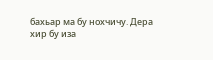бахьар ма бу нохчичу. Дера хир бу иза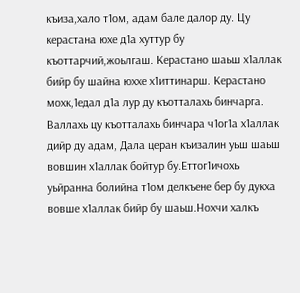къиза,хало т1ом, адам бале далор ду. Цу керастана юхе д1а хуттур бу къоттарчий,жоьлгаш. Керастано шаьш х1аллак бийр бу шайна юххе х1иттинарш. Керастано мохк,1едал д1а лур ду къотталахь бинчарга. Валлахь цу къотталахь бинчара ч1ог1а х1аллак дийр ду адам, Дала церан къизалин уьш шаьш вовшин х1аллак бойтур бу.Еттог1ичохь уьйранна болийна т1ом делкъене бер бу дукха вовше х1аллак бийр бу шаьш.Нохчи халкъ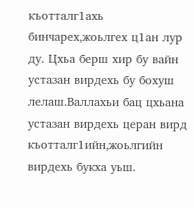къотталг1ахь бинчарех,жоьлгех ц1ан лур ду. Цхьа берш хир бу вайн устазан вирдехь бу бохуш лелаш.Валлахьи бац цхьана устазан вирдехь церан вирд къотталг1ийн,жоьлгийн вирдехь букха уьш.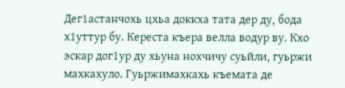Дег1астанчохь цхьа доккха тата дер ду, бода х1уттур бу. Кереста къера велла водур ву. Кхо эскар дог1ур ду хьуна нохчичу суьйли, гуьржи махкахуло. Гуьржимахкахь къемата де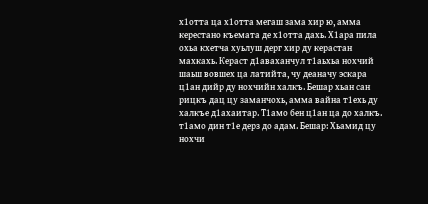х1отта ца х1отта мегаш зама хир ю, амма керестано къемата де х1отта дахь. Х1ара пила охьа кхетча хуьлуш дерг хир ду керастан махкахь. Кераст д1аваханчул т1аьхьа нохчий шаьш вовшех ца латийта, чу деаначу эскара ц1ан дийр ду нохчийн халкъ. Бешар хьан сан рицкъ дац цу заманчохь, амма вайна т1ехь ду халкъе д1ахаитар. Т1амо бен ц1ан ца до халкъ. т1амо дин т1е дерз до адам. Бешар: Хьамид цу нохчи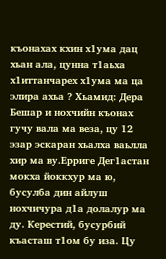къонахах кхин х1ума дац хьан ала, цунна т1аьха х1иттанчарех х1ума ма ца элира ахьа ? Хьамид: Дера Бешар и нохчийн къонах гучу вала ма веза, цу 12 эзар эскаран хьалха ваьлла хир ма ву.Ерриге Дег1астан мокха йоккхур ма ю, бусулба дин айлуш нохчичура д1а долалур ма ду. Керестий, бусурбий къасташ т1ом бу иза. Цу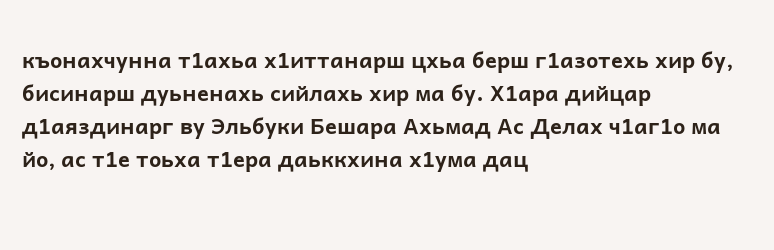къонахчунна т1ахьа х1иттанарш цхьа берш г1азотехь хир бу, бисинарш дуьненахь сийлахь хир ма бу. Х1ара дийцар д1аяздинарг ву Эльбуки Бешара Ахьмад Ас Делах ч1аг1о ма йо, ас т1е тоьха т1ера даьккхина х1ума дац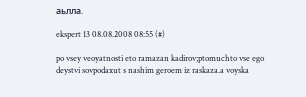аьлла.

ekspert 13 08.08.2008 08:55 (#)

po vsey veoyatnosti eto ramazan kadirov;ptomuchto vse ego deystvi sovpodaxut s nashim geroem iz raskaza.a voyska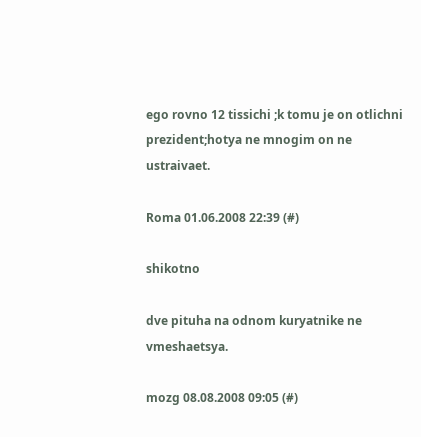ego rovno 12 tissichi ;k tomu je on otlichni prezident;hotya ne mnogim on ne ustraivaet.

Roma 01.06.2008 22:39 (#)

shikotno

dve pituha na odnom kuryatnike ne vmeshaetsya.

mozg 08.08.2008 09:05 (#)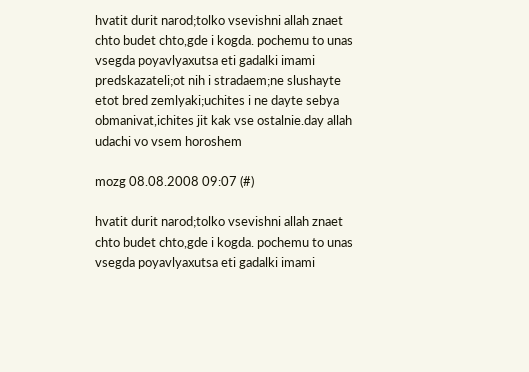hvatit durit narod;tolko vsevishni allah znaet chto budet chto,gde i kogda. pochemu to unas vsegda poyavlyaxutsa eti gadalki imami predskazateli;ot nih i stradaem;ne slushayte etot bred zemlyaki;uchites i ne dayte sebya obmanivat,ichites jit kak vse ostalnie.day allah udachi vo vsem horoshem

mozg 08.08.2008 09:07 (#)

hvatit durit narod;tolko vsevishni allah znaet chto budet chto,gde i kogda. pochemu to unas vsegda poyavlyaxutsa eti gadalki imami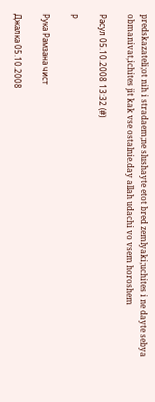predskazateli;ot nih i stradaem;ne slushayte etot bred zemlyaki;uchites i ne dayte sebya obmanivat,ichites jit kak vse ostalnie.day allah udachi vo vsem horoshem

Расул 05.10.2008 13:32 (#)

Р

Рука Рамзана чист

Джалка 05.10.2008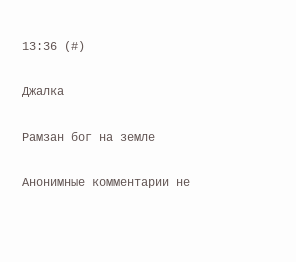13:36 (#)

Джалка

Рамзан бог на земле

Анонимные комментарии не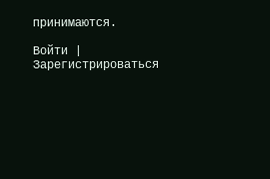принимаются.

Войти | Зарегистрироваться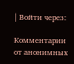| Войти через:

Комментарии от анонимных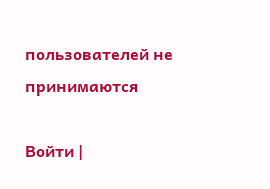пользователей не принимаются

Войти |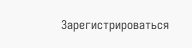Зарегистрироваться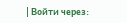| Войти через: